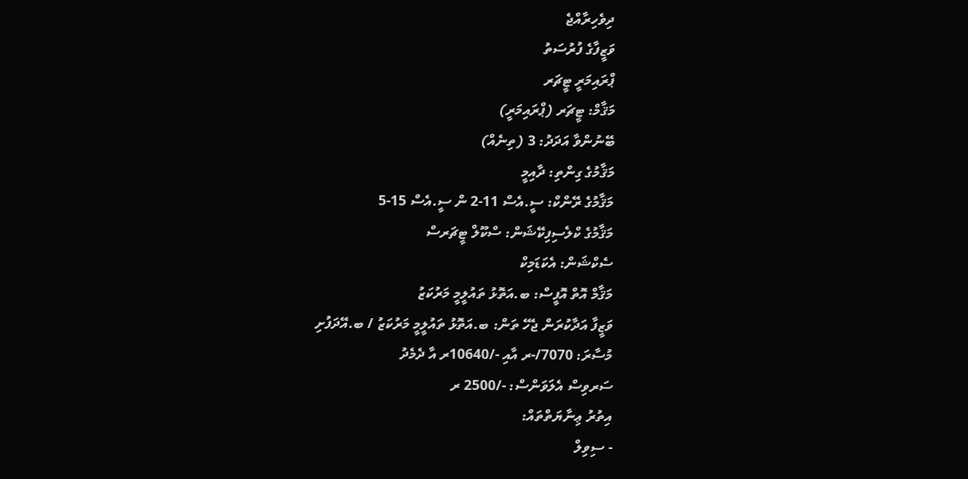ދިވެހިރާއްޖެ
ވަޒީފާގެ ފުރުސަތު
ޕްރައިމަރީ ޓީޗަރ
މަޤާމް: ޓީޗަރ (ޕްރައިމަރީ)
ބޭނުންވާ އަދަދު: 3 (ތިނެއް)
މަޤާމުގެ ގިންތި: ދާއިމީ
މަޤާމުގެ ރޭންކް: ސީ.އެސް 11-2 ން ސީ.އެސް 15-5
މަޤާމުގެ ކްލެސިފިކޭޝަން: ސްކޫލް ޓީޗަރސް
ސެކްޝަން: އެކަޑަމިކް
މަޤާމް އޮތް އޮފީސް: ބ.އަތޮޅު ތައުލީމީ މަރުކަޒު
ވަޒީފާ އަދާކުރަން ޖެހޭ ތަން: ބ.އަތޮޅު ތައުލީމީ މަރުކަޒު / ބ.އޭދަފުށި
މުސާރަ: 7070/-ރ އާއި -/10640ރ އާ ދެމެދު
ސަރވިސް އެލަވަންސް: -/2500 ރ
އިތުރު ޢިނާޔަތްތައް:
- ސިވިލް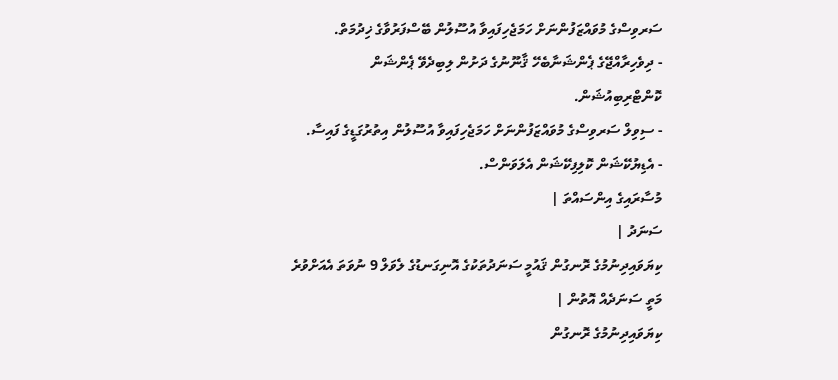ސަރވިސްގެ މުވައްޒަފުންނަށް ހަމަޖެހިފައިވާ އުސޫލުން ބޭސްފަރުވާގެ ޚިދުމަތް.
- ދިވެހިރާއްޖޭގެ ޕެންޝަނާބެހޭ ޤާނޫނުގެ ދަށުން ލިބިދެވޭ ޕެންޝަން ކޮންޓްރިބިއުޝަން.
- ސިވިލް ސަރވިސްގެ މުވައްޒަފުންނަށް ހަމަޖެހިފައިވާ އުސޫލުން އިތުރުގަޑީގެ ފައިސާ.
- އެޑިޔުކޭޝަން ކޮލިފިކޭޝަން އެލަވަންސް.
މުސާރައިގެ އިންސައްތަ |
ސަނަދު |
ކިޔަވައިދިނުމުގެ ރޮނގުން ޤައުމީ ސަނަދުތަކުގެ އޮނިގަނޑުގެ ލެވަލް 9 ނުވަތަ އެއަށްވުރެ މަތީ ސަނަދެއް އޮތުން |
ކިޔަވައިދިނުމުގެ ރޮނގުން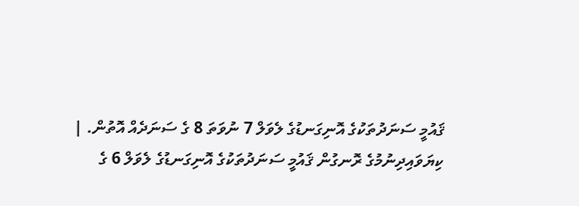ޤައުމީ ސަނަދުތަކުގެ އޮނިގަނޑުގެ ލެވަލް 7 ނުވަތަ 8 ގެ ސަނަދެއް އޮތުން. |
ކިޔަވައިދިނުމުގެ ރޮނގުން ޤައުމީ ސަނަދުތަކުގެ އޮނިގަނޑުގެ ލެވަލް 6 ގެ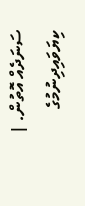ސަނަދެއް އޮތުން. |
ކިޔަވައިދިނުމުގެ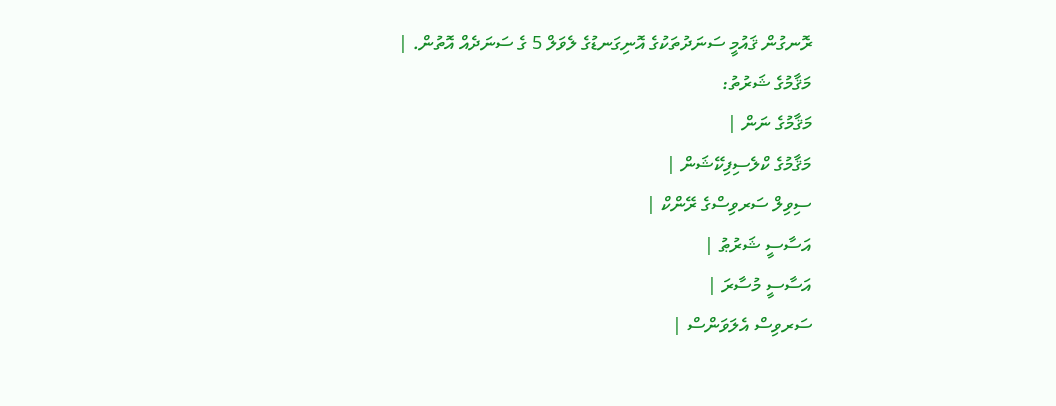ރޮނގުން ޤައުމީ ސަނަދުތަކުގެ އޮނިގަނޑުގެ ލެވަލް 5 ގެ ސަނަދެއް އޮތުން. |
މަޤާމުގެ ޝަރުތު:
މަޤާމުގެ ނަން |
މަޤާމުގެ ކްލެސިފިކޭޝަން |
ސިވިލް ސަރވިސްގެ ރޭންކް |
އަސާސީ ޝަރުޠު |
އަސާސީ މުސާރަ |
ސަރވިސް އެލަވަންސް |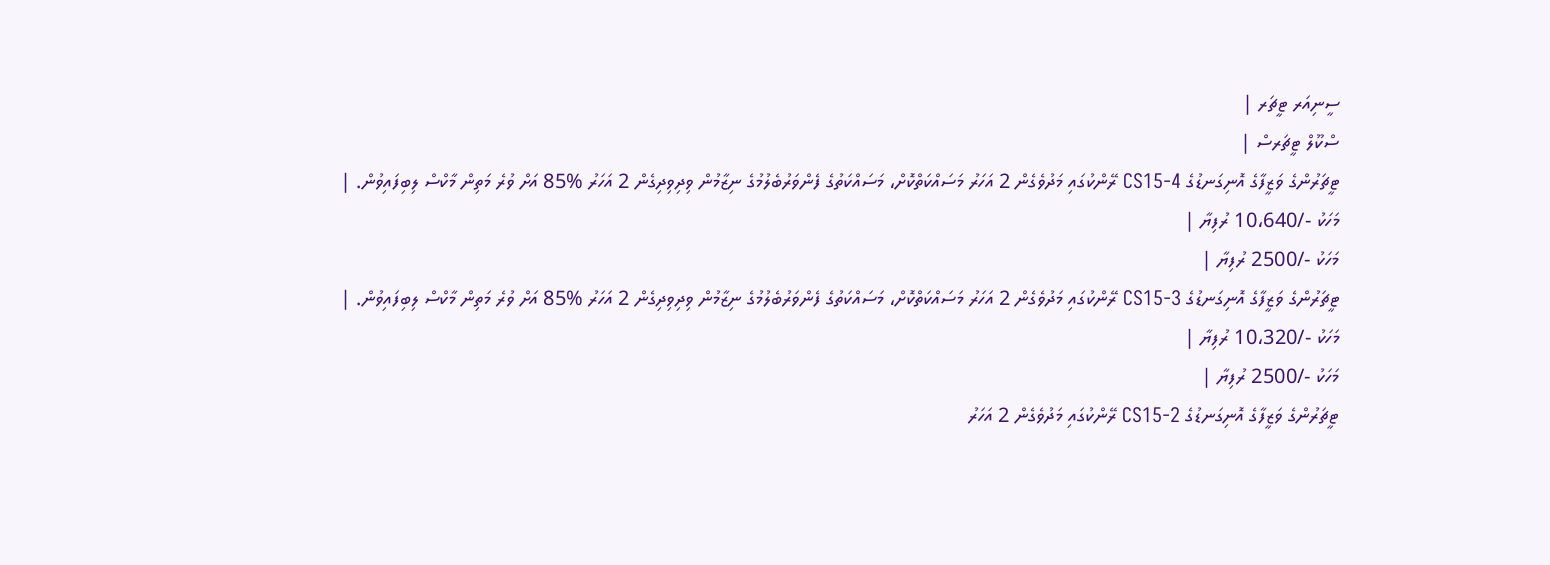ސީނިއަރ ޓީޗަރ |
ސްކޫލް ޓީޗަރސް |
ޓީޗަރުންގެ ވަޒީފާގެ އޮނިގަނޑުގެ CS15-4 ރޭންކުގައި މަދުވެގެން 2 އަހަރު މަސައްކަތްކޮށް، މަސައްކަތުގެ ފެންވަރުބެލުމުގެ ނިޒާމުން ވިދިވިދިގެން 2 އަހަރު %85 އަށް ވުރެ މަތިން މާކްސް ލިބިފައިވުން. |
މަހަކު -/10،640 ރުފިޔާ |
މަހަކު -/2500 ރުފިޔާ |
ޓީޗަރުންގެ ވަޒީފާގެ އޮނިގަނޑުގެ CS15-3 ރޭންކުގައި މަދުވެގެން 2 އަހަރު މަސައްކަތްކޮށް، މަސައްކަތުގެ ފެންވަރުބެލުމުގެ ނިޒާމުން ވިދިވިދިގެން 2 އަހަރު %85 އަށް ވުރެ މަތިން މާކްސް ލިބިފައިވުން. |
މަހަކު -/10،320 ރުފިޔާ |
މަހަކު -/2500 ރުފިޔާ |
ޓީޗަރުންގެ ވަޒީފާގެ އޮނިގަނޑުގެ CS15-2 ރޭންކުގައި މަދުވެގެން 2 އަހަރު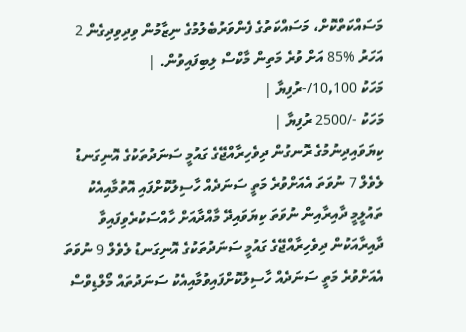މަސައްކަތްކޮށް، މަސައްކަތުގެ ފެންވަރުބެލުމުގެ ނިޒާމުން ވިދިވިދިގެން 2 އަހަރު %85 އަށް ވުރެ މަތިން މާކްސް ލިބިފައިވުން. |
މަހަކު 10,100/-ރުފިޔާ |
މަހަކު -/2500 ރުފިޔާ |
ކިޔަވައިދިނުމުގެ ރޮނގުން ދިވެހިރާއްޖޭގެ ގައުމީ ސަނަދުތަކުގެ އޮނިގަނޑު ލެވެލް 7 ނުވަތަ އެއަށްވުރެ މަތީ ސަނަދެއް ހާސިލުކޮށްފައި އޮތުމާއިއެކު ތައުލީމީ ދާއިރާއިން ނުވަތަ ކިޔަވައިދޭ މާއްދާއަށް ހާއްސަކުރެވިފައިވާ ދާއިރާއަކުން ދިވެހިރާއްޖޭގެ ގައުމީ ސަނަދުތަކުގެ އޮނިގަނޑު ލެވެލް 9 ނުވަތަ އެއަށްވުރެ މަތީ ސަނަދެއް ހާސިލުކޮށްފައިވުމާއިއެކު ސަނަދުތައް މޯލްޑިވްސް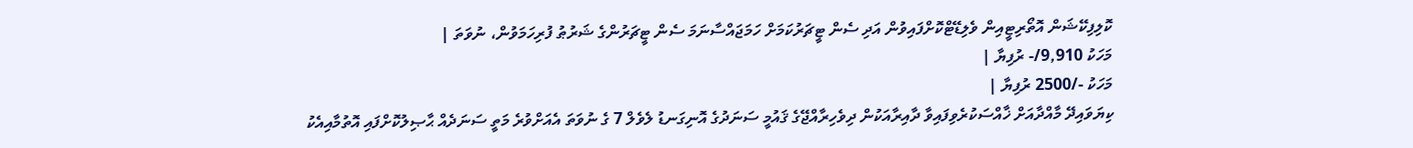ކޮލިފިކޭޝަން އޮތޯރިޓީއިން ވެލިޑޭޓްކޮށްފައިވުން އަދި ސެން ޓީޗަރުކަމަށް ހަމަޖައްސާނަމަ ސެން ޓީޗަރުންގެ ޝަރުޠު ފުރިހަމަވުން، ނުވަތަ |
މަހަކު 9,910/- ރުފިޔާ |
މަހަކު -/2500 ރުފިޔާ |
ކިޔަވައިދޭ މާއްދާއަށް ޚާއްސަކުރެވިފައިވާ ދާއިރާއަކުން ދިވެހިރާއްޖޭގެ ޤައުމީ ސަނަދުގެ އޮނިގަނޑު ލެވެލް 7 ގެ ނުވަތަ އެއަށްވުރެ މަތީ ސަނަދެއް ޙާޞިލުކޮށްފައި އޮތުމާއިއެކު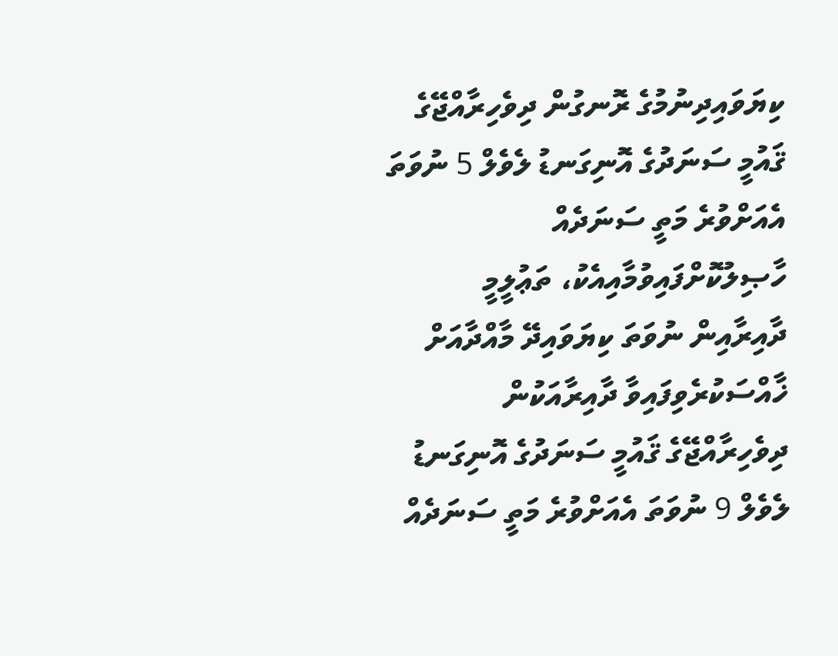ކިޔަވައިދިނުމުގެ ރޮނގުން ދިވެހިރާއްޖޭގެ ޤައުމީ ސަނަދުގެ އޮނިގަނޑު ލެވެލް 5 ނުވަތަ އެއަށްވުރެ މަތީ ސަނަދެއް ހާޞިލުކޮށްފައިވުމާއިއެކު، ތަޢުލީމީ ދާއިރާއިން ނުވަތަ ކިޔަވައިދޭ މާއްދާއަށް ޚާއްސަކުރެވިފައިވާ ދާއިރާއަކުން ދިވެހިރާއްޖޭގެ ޤައުމީ ސަނަދުގެ އޮނިގަނޑު ލެވެލް 9 ނުވަތަ އެއަށްވުރެ މަތީ ސަނަދެއް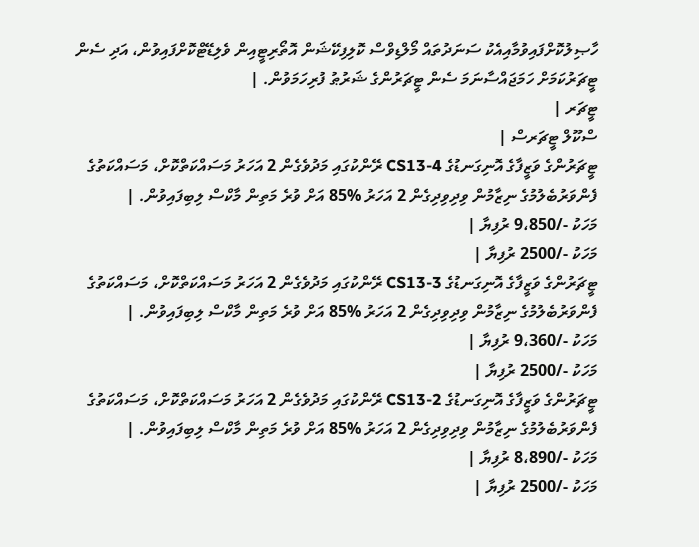ހާޞިލުކޮށްފައިވުމާއިއެކު ސަނަދުތައް މޯލްޑިވްސް ކޮލިފިކޭޝަން އޮތޯރިޓީއިން ވެލިޑޭޓްކޮށްފައިވުން، އަދި ސެން ޓީޗަރުކަމަށް ހަމަޖައްސާނަމަ ސެން ޓީޗަރުންގެ ޝަރުޠު ފުރިހަމަވުން. |
ޓީޗަރ |
ސްކޫލް ޓީޗަރސް |
ޓީޗަރުންގެ ވަޒީފާގެ އޮނިގަނޑުގެ CS13-4 ރޭންކުގައި މަދުވެގެން 2 އަހަރު މަސައްކަތްކޮށް، މަސައްކަތުގެ ފެންވަރުބެލުމުގެ ނިޒާމުން ވިދިވިދިގެން 2 އަހަރު %85 އަށް ވުރެ މަތިން މާކްސް ލިބިފައިވުން. |
މަހަކު -/9،850 ރުފިޔާ |
މަހަކު -/2500 ރުފިޔާ |
ޓީޗަރުންގެ ވަޒީފާގެ އޮނިގަނޑުގެ CS13-3 ރޭންކުގައި މަދުވެގެން 2 އަހަރު މަސައްކަތްކޮށް، މަސައްކަތުގެ ފެންވަރުބެލުމުގެ ނިޒާމުން ވިދިވިދިގެން 2 އަހަރު %85 އަށް ވުރެ މަތިން މާކްސް ލިބިފައިވުން. |
މަހަކު -/9،360 ރުފިޔާ |
މަހަކު -/2500 ރުފިޔާ |
ޓީޗަރުންގެ ވަޒީފާގެ އޮނިގަނޑުގެ CS13-2 ރޭންކުގައި މަދުވެގެން 2 އަހަރު މަސައްކަތްކޮށް، މަސައްކަތުގެ ފެންވަރުބެލުމުގެ ނިޒާމުން ވިދިވިދިގެން 2 އަހަރު %85 އަށް ވުރެ މަތިން މާކްސް ލިބިފައިވުން. |
މަހަކު -/8،890 ރުފިޔާ |
މަހަކު -/2500 ރުފިޔާ |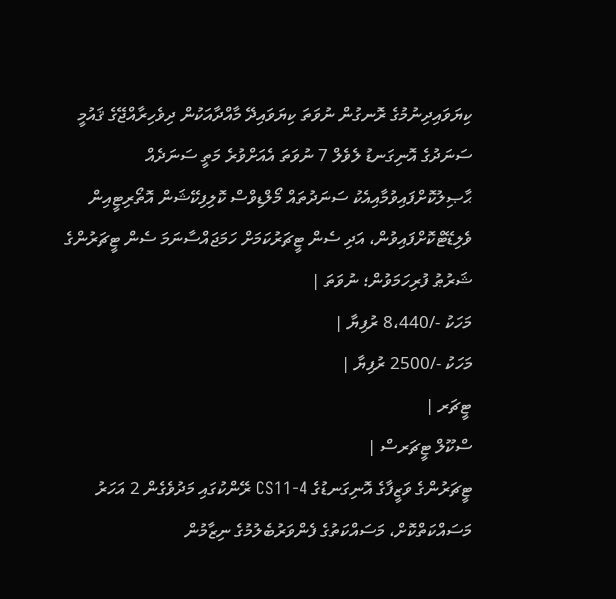ކިޔަވައިދިނުމުގެ ރޮނގުން ނުވަތަ ކިޔަވައިދޭ މާއްދާއަކުން ދިވެހިރާއްޖޭގެ ޤައުމީ ސަނަދުގެ އޮނިގަނޑު ލެވެލް 7 ނުވަތަ އެއަށްވުރެ މަތީ ސަނަދެއް ޙާޞިލުކޮށްފައިވުމާއިއެކު ސަނަދުތައް މޯލްޑިވްސް ކޮލިފިކޭޝަން އޮތޯރިޓީއިން ވެލިޑޭޓްކޮށްފައިވުން، އަދި ސެން ޓީޗަރުކަމަށް ހަމަޖައްސާނަމަ ސެން ޓީޗަރުންގެ ޝަރުޠު ފުރިހަމަވުން؛ ނުވަތަ |
މަހަކު -/8،440 ރުފިޔާ |
މަހަކު -/2500 ރުފިޔާ |
ޓީޗަރ |
ސްކޫލް ޓީޗަރސް |
ޓީޗަރުންގެ ވަޒީފާގެ އޮނިގަނޑުގެ CS11-4 ރޭންކުގައި މަދުވެގެން 2 އަހަރު މަސައްކަތްކޮށް، މަސައްކަތުގެ ފެންވަރުބެލުމުގެ ނިޒާމުން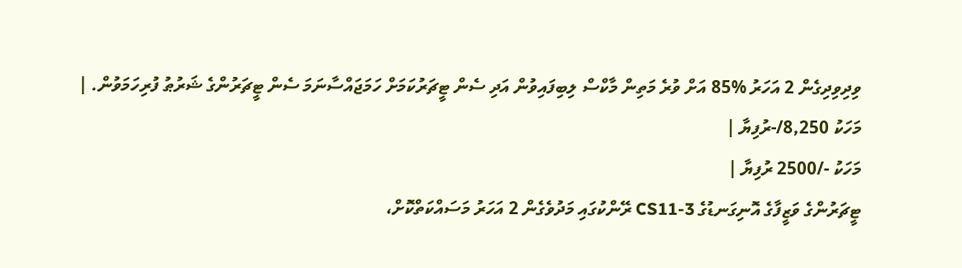ވިދިވިދިގެން 2 އަހަރު %85 އަށް ވުރެ މަތިން މާކްސް ލިބިފައިވުން އަދި ސެން ޓީޗަރުކަމަށް ހަމަޖައްސާނަމަ ސެން ޓީޗަރުންގެ ޝަރުޠު ފުރިހަމަވުން. |
މަހަކު 8,250/-ރުފިޔާ |
މަހަކު -/2500 ރުފިޔާ |
ޓީޗަރުންގެ ވަޒީފާގެ އޮނިގަނޑުގެ CS11-3 ރޭންކުގައި މަދުވެގެން 2 އަހަރު މަސައްކަތްކޮށް،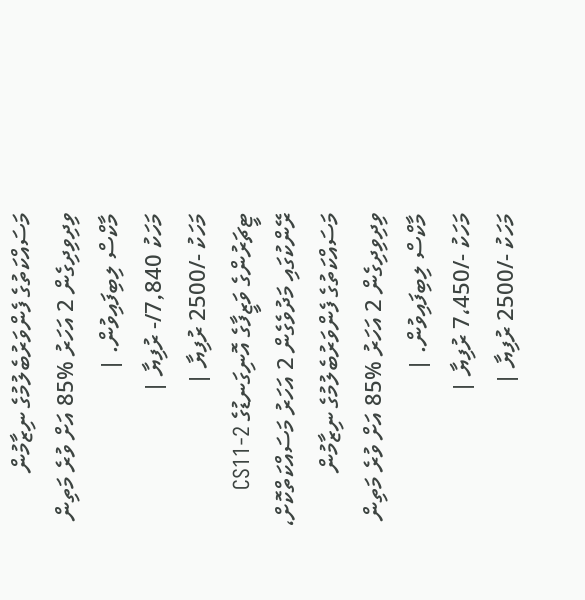މަސައްކަތުގެ ފެންވަރުބެލުމުގެ ނިޒާމުން ވިދިވިދިގެން 2 އަހަރު %85 އަށް ވުރެ މަތިން މާކްސް ލިބިފައިވުން. |
މަހަކު 7,840/- ރުފިޔާ |
މަހަކު -/2500 ރުފިޔާ |
ޓީޗަރުންގެ ވަޒީފާގެ އޮނިގަނޑުގެ CS11-2 ރޭންކުގައި މަދުވެގެން 2 އަހަރު މަސައްކަތްކޮށް، މަސައްކަތުގެ ފެންވަރުބެލުމުގެ ނިޒާމުން ވިދިވިދިގެން 2 އަހަރު %85 އަށް ވުރެ މަތިން މާކްސް ލިބިފައިވުން. |
މަހަކު -/7،450 ރުފިޔާ |
މަހަކު -/2500 ރުފިޔާ |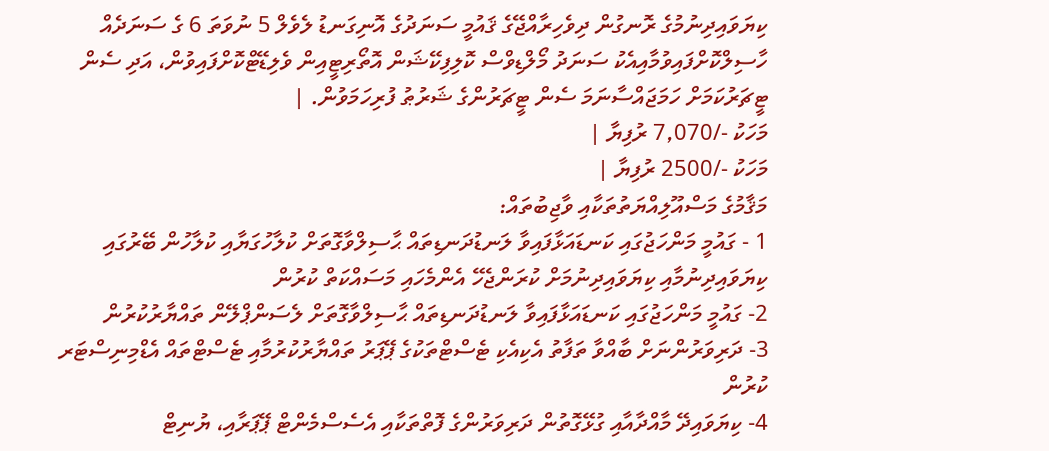ކިޔަވައިދިނުމުގެ ރޮނގުން ދިވެހިރާއްޖޭގެ ޤައުމީ ސަނަދުގެ އޮނިގަނޑު ލެވެލް 5 ނުވަތަ 6 ގެ ސަނަދެއް ހާސިލްކޮށްފައިވުމާއިއެކު ސަނަދު މޯލްޑިވްސް ކޮލިފިކޭޝަން އޮތޯރިޓީއިން ވެލިޑޭޓްކޮށްފައިވުން، އަދި ސެން ޓީޗަރުކަމަށް ހަމަޖައްސާނަމަ ސެން ޓީޗަރުންގެ ޝަރުޠު ފުރިހަމަވުން. |
މަހަކު -/7,070 ރުފިޔާ |
މަހަކު -/2500 ރުފިޔާ |
މަޤާމުގެ މަސްއޫލިއްޔަތުތަކާއި ވާޖިބުތައް:
1 - ގައުމީ މަންހަޖުގައި ކަނޑައަޅާފައިވާ ލަނޑުދަނޑިތައް ޙާސިލްވާގޮތަށް ކުލާހުގަޔާއި ކުލާހުން ބޭރުގައި ކިޔަވައިދިނުމާއި ކިޔަވައިދިނުމަށް ކުރަންޖެހޭ އެންމެހައި މަސައްކަތް ކުރުން
2- ގައުމީ މަންހަޖުގައި ކަނޑައަޅާފައިވާ ލަނޑުދަނޑިތައް ޙާސިލްވާގޮތަށް ލެސަންޕްލޭން ތައްޔާރުކުރުން
3- ދަރިވަރުންނަށް ބާއްވާ ތަފާތު އެކިއެކި ޓެސްޓްތަކުގެ ޕޭޕަރު ތައްޔާރުކުރުމާއި ޓެސްޓްތައް އެޑްމިނިސްޓަރ ކުރުން
4- ކިޔަވައިދޭ މާއްދާއާއި ގުޅޭގޮތުން ދަރިވަރުންގެ ފޮތްތަކާއި އެސެސްމެންޓް ޕޭޕަރާއި، ޔުނިޓް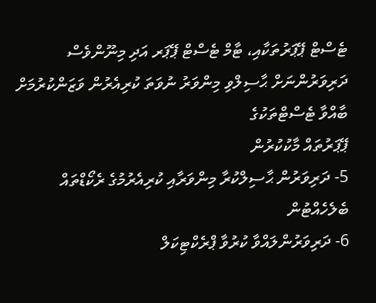ޓެސްޓް ޕޭޕަރުތަކާއި، ޓާމް ޓެސްޓް ޕޭޕަރ އަދި މިނޫންވެސް ދަރިވަރުންނަށް ޙާސިލްވި މިންވަރު ނުވަތަ ކުރިއެރުން ވަޒަންކުރުމަށް ބާއްވާ ޓެސްޓްތަކުގެ
ޕޭޕަރުތައް މާކުކުރުން
5- ދަރިވަރުން ޙާސިލްކުރާ މިންވަރާއި ކުރިއެރުމުގެ ރެކޯޑްތައް ބެލެހެއްޓުން
6- ދަރިވަރުންލައްވާ ކުރުވާ ޕްރެކްޓިކަލް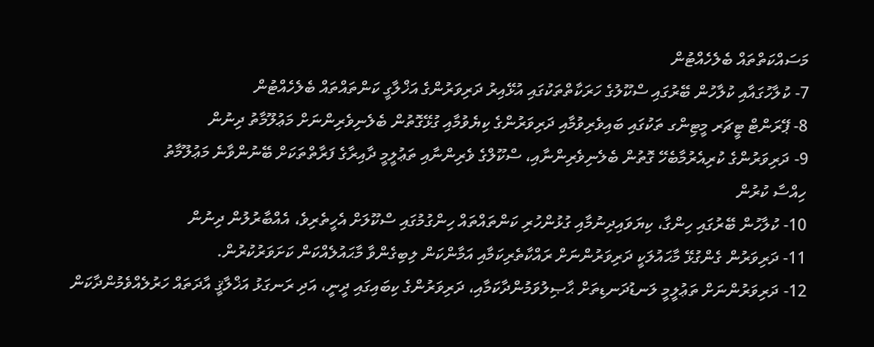މަސައްކަތްތައް ބެލެހެއްޓުން
7- ކުލާހުގައާއި ކުލާހުން ބޭރުގައި ސްކޫލުގެ ހަރަކާތްތަކުގައި އުޅޭއިރު ދަރިވަރުންގެ އަޚްލާގީ ކަންތައްތައް ބެލެހެއްޓުން
8- ޕޭރަންޓް ޓީޗަރ މީޓިންގ ތަކުގައި ބައިވެރިވުމާއި ދަރިވަރުންގެ ކިޔެވުމާއި ގުޅޭގޮތުން ބެލެނިވެރިންނަށް މަޢުލޫމާތު ދިނުން
9- ދަރިވަރުންގެ ކުރިއެރުމާބެހޭ ގޮތުން ބެލެނިވެރިންނާއި، ސްކޫލްގެ ވެރިންނާއި ތަޢުލީމީ ދާއިރާގެ ފަރާތްތަކަށް ބޭނުންވާނެ މަޢުލޫމާތު
ހިއްސާ ކުރުން
10- ކުލާހުން ބޭރުގައި ހިންގާ، ކިޔަވައިދިނުމާއި ގުޅުންހުރި ކަންތައްތައް ހިންގުމުގައި ސްކޫލަށް އެހީތެރިވެ، އެއްބާރުލުން ދިނުން
11- ދަރިވަރުން ގެންގުޅޭ މާޙައުލަކީ ދަރިވަރުންނަށް ރައްކާތެރިކަމާއި އަމާންކަން ލިބިގެންވާ މާޙައުލެއްކަން ކަށަވަރުކުރުން.
12- ދަރިވަރުންނަށް ތަޢުލީމީ ލަނޑުދަނޑިތަށް ޙާޞިލުވަމުންދާކަމާއި، ދަރިވަރުންގެ ކިބައިގައި ދީނީ، އަދި ރަނގަޅު އަޚްލާޤީ އާދަތައް ހަރުލެއްވެމުންދާކަން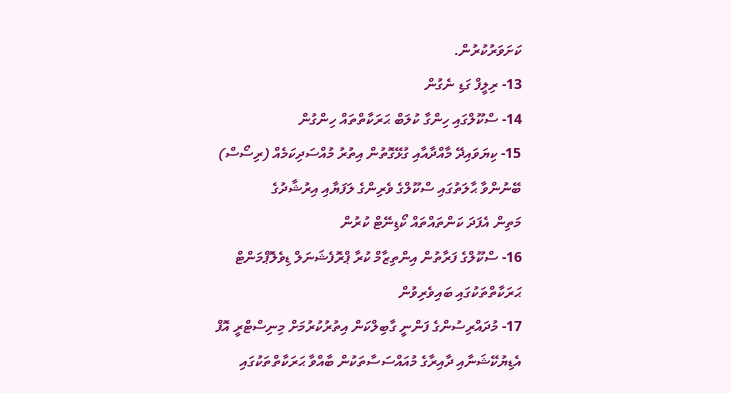ކަށަވަރުކުރުން.
13- ރިލީފް ގަޑި ނެގުން
14- ސްކޫލްގައި ހިންގާ ކުލަބް ޙަރަކާތްތައް ހިންގުން
15- ކިޔަވައިދޭ މާއްދާއާއި ގުޅޭގޮތުން އިތުރު މުއްސަދިކަމެއް (ރިސޯސް) ބޭނުންވާ ޙާލަތުގައި ސްކޫލްގެ ވެރިންގެ ލަފަޔާއި އިރުޝާދުގެ
މަތިން އެފަދަ ކަންތައްތައް ކޯޑިނޭޓް ކުރުން
16- ސްކޫލްގެ ފަރާތުން އިންތިޒާމް ކުރާ ޕްރޮފެޝަނަލް ޑިވެލޮޕްމަންޓް ޙަރަކާތްތަކުގައި ބައިވެރިވުން
17- މުދައްރިސުންގެ ފަންނީ ގާބިލްކަން އިތުރުކުރުމަށް މިނިސްޓްރީ އޮފް އެޑިޔުކޭޝަނާއި ދާއިރާގެ މުއައްސަސާތަކުން ބާއްވާ ޙަރަކާތްތަކުގައި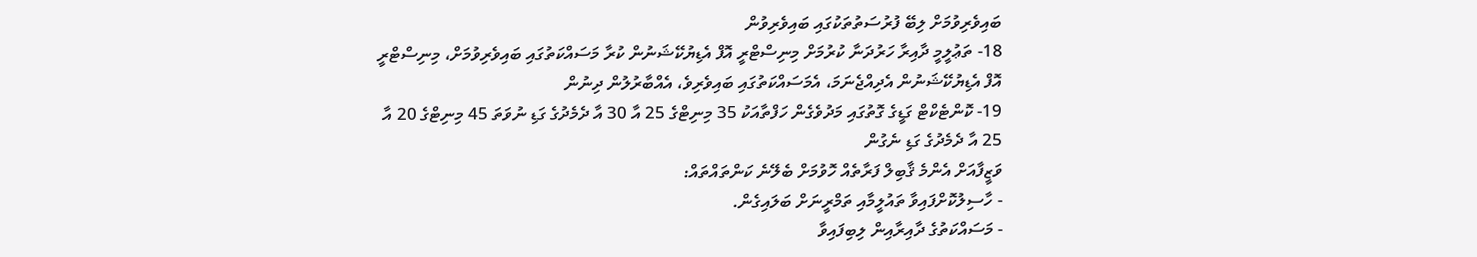ބައިވެރިވުމަށް ލިބޭ ފުރުސަތުތަކުގައި ބައިވެރިވުން
18- ތަޢުލީމީ ދާއިރާ ހަރުދަނާ ކުރުމަށް މިނިސްޓްރީ އޮފް އެޑިޔުކޭޝަނުން ކުރާ މަސައްކަތުގައި ބައިވެރިވުމަށް، މިނިސްޓްރީ އޮފް އެޑިޔުކޭޝަނުން އެދިއްޖެނަމަ، އެމަސައްކަތުގައި ބައިވެރިވެ، އެއްބާރުލުން ދިނުން
19- ކޮންޓެކްޓް ގަޑީގެ ގޮތުގައި މަދުވެގެން ހަފްތާއަކު 35 މިނިޓްގެ 25 އާ 30 އާ ދެމެދުގެ ގަޑި ނުވަތަ 45 މިނިޓްގެ 20 އާ 25 އާ ދެމެދުގެ ގަޑި ނެގުން
ވަޒީފާއަށް އެންމެ ޤާބިލް ފަރާތެއް ހޮވުމަށް ބެލޭނެ ކަންތައްތައް:
- ހާސިލުކޮށްފައިވާ ތައުލީމާއި ތަމްރީނަށް ބަލައިގެން.
- މަސައްކަތުގެ ދާއިރާއިން ލިބިފައިވާ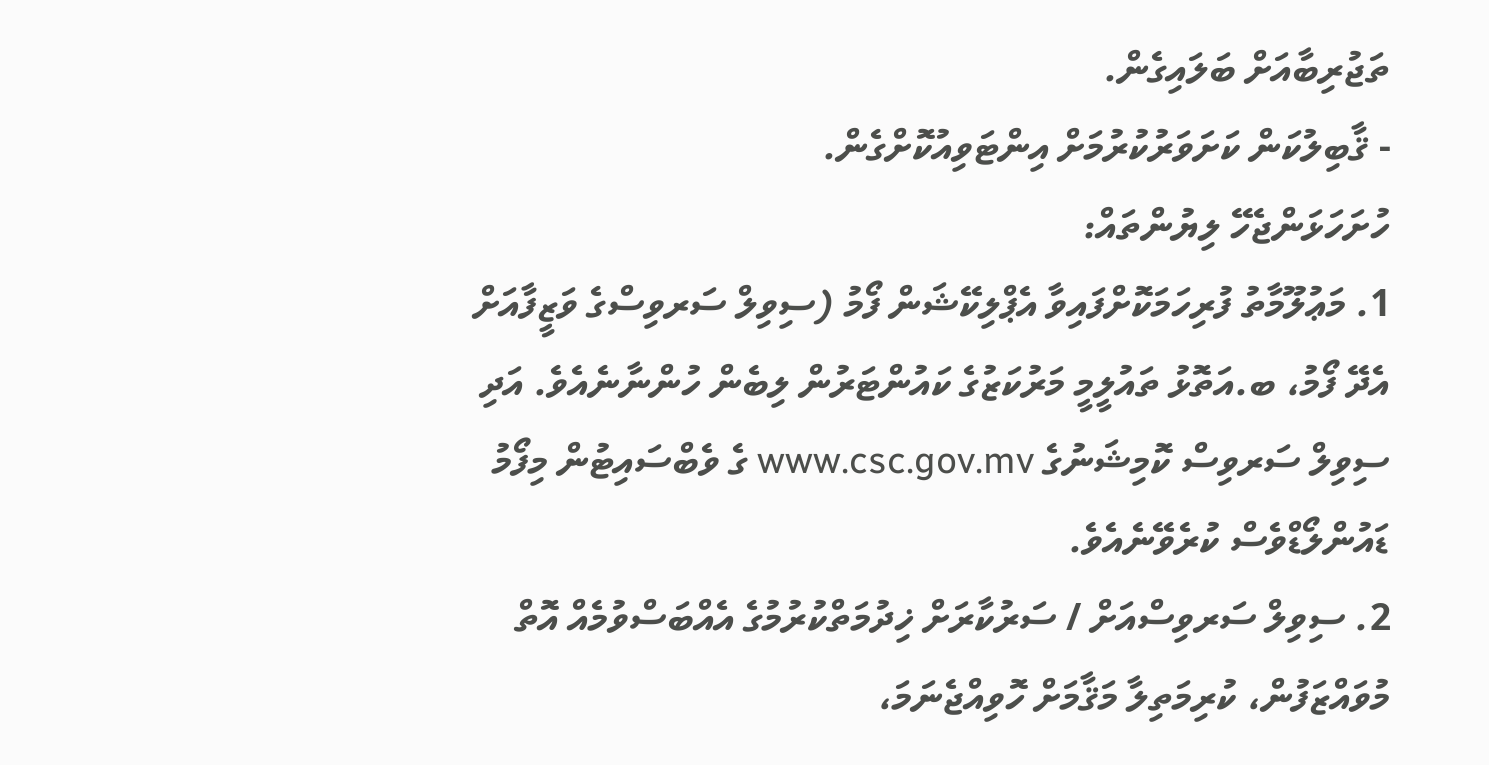ތަޖުރިބާއަށް ބަލައިގެން.
- ޤާބިލުކަން ކަށަވަރުކުރުމަށް އިންޓަވިއުކޮށްގެން.
ހުށަހަޅަންޖެހޭ ލިޔުންތައް:
1. މަޢުލޫމާތު ފުރިހަމަކޮށްފައިވާ އެޕްލިކޭޝަން ފޯމު (ސިވިލް ސަރވިސްގެ ވަޒީފާއަށް އެދޭ ފޯމު، ބ.އަތޮޅު ތައުލީމީ މަރުކަޒުގެ ކައުންޓަރުން ލިބެން ހުންނާނެއެވެ. އަދި ސިވިލް ސަރވިސް ކޮމިޝަނުގެ www.csc.gov.mv ގެ ވެބްސައިޓުން މިފޯމު ޑައުންލޯޑްވެސް ކުރެވޭނެއެވެ.
2. ސިވިލް ސަރވިސްއަށް / ސަރުކާރަށް ޚިދުމަތްކުރުމުގެ އެއްބަސްވުމެއް އޮތް މުވައްޒަފުން، ކުރިމަތިލާ މަޤާމަށް ހޮވިއްޖެނަމަ،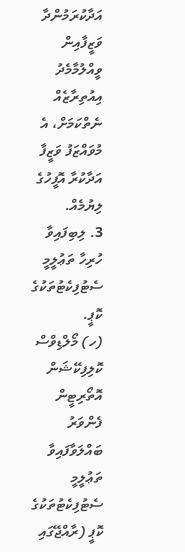އަދާކުރަމުންދާ ވަޒީފާއިން ވީއްލުމާމެދު އިއުތިރާޒެއް ނެތްކަމަށް، އެ މުވައްޒަފު ވަޒީފާ އަދާކުރާ އޮފީހުގެ ލިޔުމެއް.
3. ލިބިފައިވާ ހުރިހާ ތަޢުލީމީ ސެޓުފިކެޓުތަކުގެ ކޮޕީ.
(ހ) މޯލްޑިވްސް ކޮލިފިކޭޝަން އޮތޯރިޓީން ފެންވަރު ބައްލަވާފައިވާ ތަޢުލީމީ ސެޓުފިކެޓުތަކުގެ ކޮޕީ (ރާއްޖޭގައި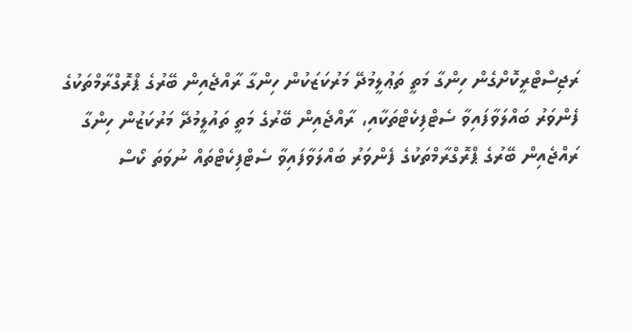ރަޖިސްޓްރީކޮށްގެން ހިންގާ މަތީ ތަޢުލީމުދޭ މަރުކަޒަކުން ހިންގާ ރާއްޖެއިން ބޭރުގެ ޕްރޮގްރާމްތަކުގެ ފެންވަރު ބައްލަވާފައިވާ ސެޓްފިކެޓްތަކާއި، ރާއްޖެއިން ބޭރުގެ މަތީ ތައުލީމުދޭ މަރުކަޒުން ހިންގާ ރައްޖެއިން ބޭރުގެ ޕްރޮގްރާމްތަކުގެ ފެންވަރު ބައްލަވާފައިވާ ސެޓްފިކެޓްތައް ނުވަތަ ކޯސް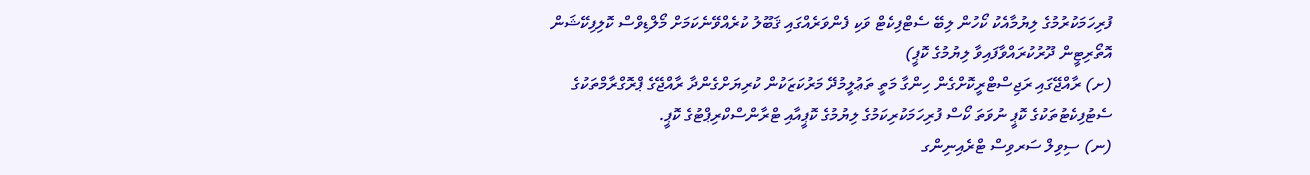ފުރިހަމަކުރުމުގެ ލިޔުމާއެކު ކޯހުން ލިބޭ ސެޓްފިކެޓް ވަކި ފެންވަރެއްގައި ޤަބޫލު ކުރެއްވޭނެކަމަށް މޯލްޑިވްސް ކޮލިފިކޭޝަން އޮތޯރިޓީން ދޫރުކުރައްވާފައިވާ ލިޔުމުގެ ކޮޕީ)
(ށ) ރާއްޖޭގައި ރަޖިސްޓްރީކޮށްގެން ހިންގާ މަތީ ތަޢުލީމުދޭ މަރުކަޒަކުން ކުރިޔަށްގެންދާ ރާއްޖޭގެ ޕްރޮގްރާމްތަކުގެ ސެޓުފިކެޓުތަކުގެ ކޮޕީ ނުވަތަ ކޯސް ފުރިހަމަކުރިކަމުގެ ލިޔުމުގެ ކޮޕީއާއި ޓްރާންސްކްރިޕްޓުގެ ކޮޕީ.
(ނ) ސިވިލް ސަރވިސް ޓްރެއިނިންގ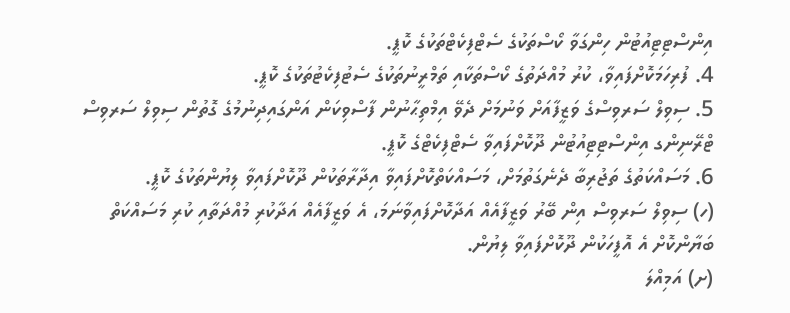އިންސްޓިޓިއުޓުން ހިންގަވާ ކޯސްތަކުގެ ސެޓްފިކެޓްތަކުގެ ކޮޕީ.
4. ފުރިހަމަކޮށްފައިވާ، ކުރު މުއްދަތުގެ ކޯސްތަކާއި ތަމްރީނުތަކުގެ ސެޓުފިކެޓުތަކުގެ ކޮޕީ.
5. ސިވިލް ސަރވިސްގެ ވަޒީފާއަށް ވަނުމަށް ދެވޭ އިމްތިޙާނުން ފާސްވިކަން އަންގައިދިނުމުގެ ގޮތުން ސިވިލް ސަރވިސް ޓްރޭނިންގ އިންސްޓިޓިއުޓުން ދޫކޮށްފައިވާ ސެޓްފިކެޓްގެ ކޮޕީ.
6. މަސައްކަތުގެ ތަޖުރިބާ ދެނެގަތުމަށް، މަސައްކަތްކޮށްފައިވާ އިދާރާތަކުން ދޫކޮށްފައިވާ ލިޔުންތަކުގެ ކޮޕީ.
(ހ) ސިވިލް ސަރވިސް އިން ބޭރު ވަޒީފާއެއް އަދާކޮށްފައިވާނަމަ، އެ ވަޒީފާއެއް އަދާކުރި މުއްދަތާއި ކުރި މަސައްކަތް ބަޔާންކޮށް އެ އޮފީހަކުން ދޫކޮށްފައިވާ ލިޔުން.
(ށ) އަމިއްލަ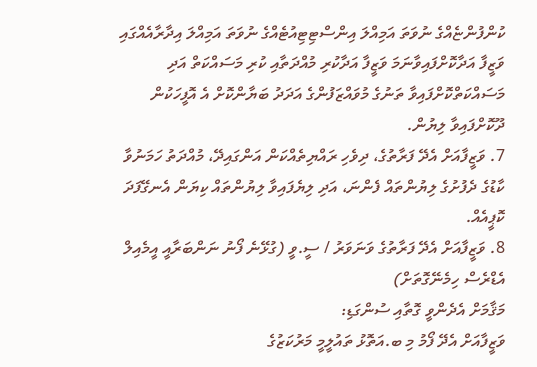ކުންފުންޏެއްގެ ނުވަތަ އަމިއްލަ އިންސްޓިޓިއުޓެއްގެ ނުވަތަ އަމިއްލަ އިދާރާއެއްގައި ވަޒީފާ އަދާކޮށްފައިވާނަމަ ވަޒީފާ އަދާކުރި މުއްދަތާއި ކުރި މަސައްކަތް އަދި މަސައްކަތްކޮށްފައިވާ ތަނުގެ މުވައްޒަފުންގެ އަދަދު ބަޔާންކޮށް އެ އޮފީހަކުން ދޫކޮށްފައިވާ ލިޔުން.
7. ވަޒީފާއަށް އެދޭ ފަރާތުގެ، ދިވެހި ރައްޔިތެއްކަން އަންގައިދޭ، މުއްދަތު ހަމަނުވާ ކާޑުގެ ދެފުށުގެ ލިޔުންތައް ފެންނަ، އަދި ލިޔެފައިވާ ލިޔުންތައް ކިޔަން އެނގޭފަދަ ކޮޕީއެއް.
8. ވަޒީފާއަށް އެދޭ ފަރާތުގެ ވަނަވަރު / ސީ.ވީ (ގުޅޭނެ ފޯނު ނަންބަރާއީ އީމެއިލް އެޑްރެސް ހިމެނޭގޮތަށް)
މަޤާމަށް އެދެންވީ ގޮތާއި ސުންގަޑި:
ވަޒީފާއަށް އެދޭ ފޯމު މި ބ.އަތޮޅު ތައުލީމީ މަރުކަޒުގެ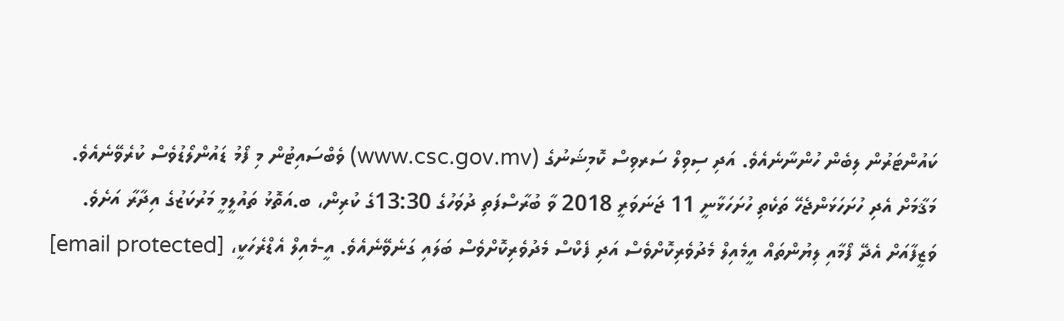ކައުންޓަރުން ލިބެން ހުންނާނެއެވެ. އަދި ސިވިލް ސަރވިސް ކޮމިޝަނުގެ (www.csc.gov.mv) ވެބްސައިޓުން މި ފޯމު ޑައުންލޯޑުވެސް ކުރެވޭނެއެވެ. މަޤާމަށް އެދި ހުށަހަޅަންޖެހޭ ތަކެތި ހުށަހަޅާނީ 11 ޖަނަވަރީ 2018 ވާ ބުރާސްފަތި ދުވަހުގެ 13:30ގެ ކުރިން، ބ.އަތޮޅު ތައުލީމީ މަރުކަޒުގެ އިދާރާ އަށެވެ. ވަޒީފާއަށް އެދޭ ފޯމާއި ލިޔުންތައް އީމެއިލް މެދުވެރިކޮށްވެސް އަދި ފެކްސް މެދުވެރިކޮށްވެސް ބަލައި ގަނެވޭނެއެވެ. އީ-މެއިލް އެޑްރެހަކީ، [email protected]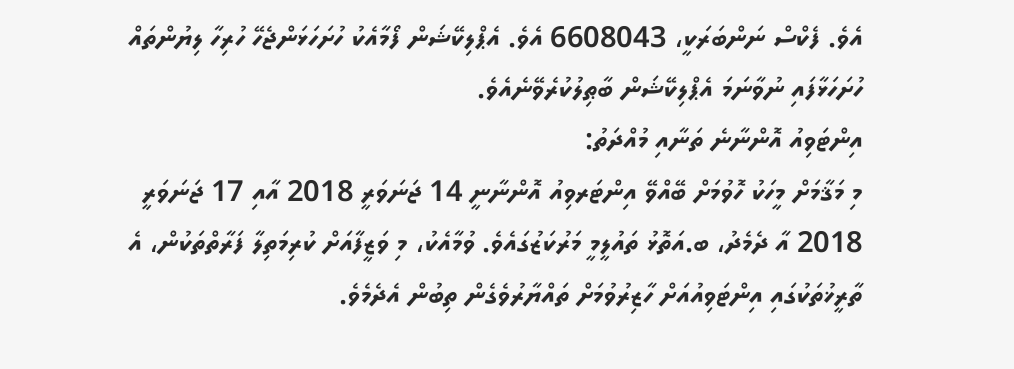އެވެ. ފެކްސް ނަންބަރަކީ، 6608043 އެވެ. އެޕްލިކޭޝަން ފޯމާއެކު ހުށަހަޅަންޖެހޭ ހުރިހާ ލިޔުންތައް ހުށަހަޅާފައި ނުވާނަމަ އެޕްލިކޭޝަން ބާޠިލުކުރެވޭނެއެވެ.
އިންޓަވިއު އޮންނާނެ ތަނާއި މުއްދަތު:
މި މަޤާމަށް މީހަކު ހޮވުމަށް ބޭއްވޭ އިންޓަރވިއު އޮންނާނީ 14 ޖަނަވަރީ 2018 އާއި 17 ޖަނަވަރީ 2018 އާ ދެމެދު، ބ.އަތޮޅު ތައުލީމީ މަރުކަޒުގައެވެ. ވުމާއެކު، މި ވަޒީފާއަށް ކުރިމަތިލާ ފަރާތްތަކުން، އެ ތާރީޚުތަކުގައި އިންޓަވިއުއަށް ހާޒިރުވުމަށް ތައްޔާރުވެގެން ތިބުން އެދެމެވެ.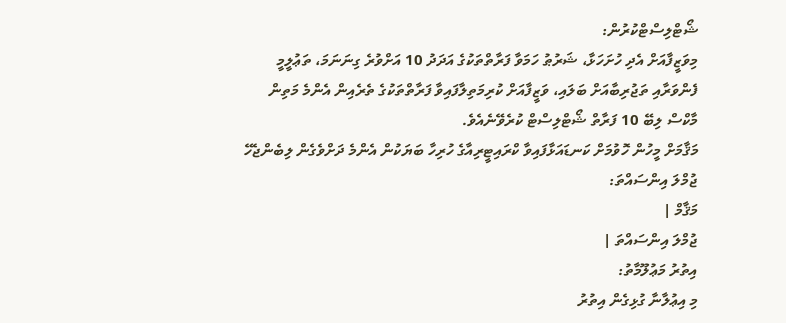ޝޯޓްލިސްޓްކުރުން:
މިވަޒީފާއަށް އެދި ހުށަހަޅާ، ޝަރުޠު ހަމަވާ ފަރާތްތަކުގެ އަދަދު 10 އަށްވުރެ ގިނަނަމަ، ތަޢުލީމީ ފެންވަރާއި ތަޖުރިބާއަށް ބަލައި، ވަޒީފާއަށް ކުރިމަތިލާފައިވާ ފަރާތްތަކުގެ ތެރެއިން އެންމެ މަތިން މާކްސް ލިބޭ 10 ފަރާތް ޝޯޓްލިސްޓް ކުރެވޭނެއެވެ.
މަޤާމަށް މީހުން ހޮވުމަށް ކަނޑައަޅާފައިވާ ކްރައިޓީރިއާގެ ހުރިހާ ބަޔަކުން އެންމެ ދަށްވެގެން ލިބެންޖެހޭ ޖުމްލަ އިންސައްތަ:
މަޤާމް |
ޖުމްލަ އިންސައްތަ |
އިތުރު މަޢުލޫމާތު:
މި އިޢުލާނާ ގުޅިގެން އިތުރު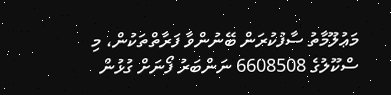މަޢުލޫމާތު ސާފުކުރަން ބޭނުންވާ ފަރާތްތަކުން، މި ސްކޫލުގެ 6608508 ނަންބަރު ފޯނަށް ގުޅުން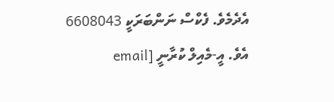އެދެމެވެ. ފެކްސް ނަންބަރަކީ 6608043 އެވެ. އީ-މެއިލް ކުރާނީ [email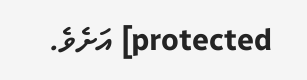protected] އަށެވެ.